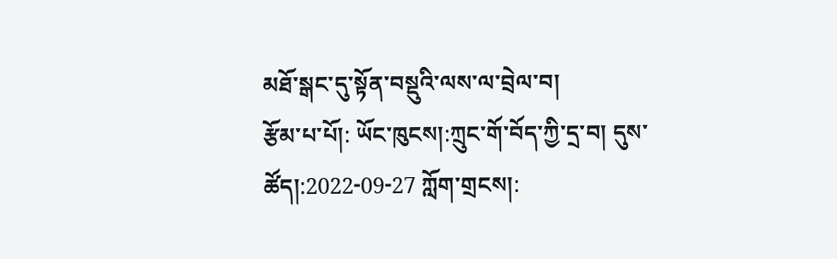མཐོ་སྒང་དུ་སྟོན་བསྡུའི་ལས་ལ་བྲེལ་བ།
རྩོམ་པ་པོ།: ཡོང་ཁུངས།:ཀྲུང་གོ་བོད་ཀྱི་དྲ་བ། དུས་ཚོད།:2022-09-27 ཀློག་གྲངས།: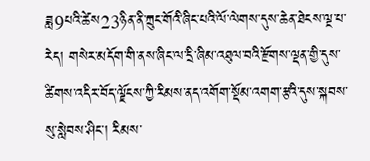ཟླ9པའི་ཚེས23ཉིན་ནི་ཀྲུང་གོའི་ཞིང་པའི་ལོ་ལེགས་དུས་ཆེན་ཐེངས་ལྔ་པ་རེད། གསེར་མདོག་གི་ནས་ཞིང་ལ་དྲི་ཞིམ་འཐུལ་བའི་རྫོགས་ལྡན་གྱི་དུས་ཚིགས་འདིར་བོད་ལྗོངས་ཀྱི་རིམས་ནད་འགོག་སྡོམ་འགག་རྩའི་དུས་སྐབས་སུ་སླེབས་ཤིང་། རིམས་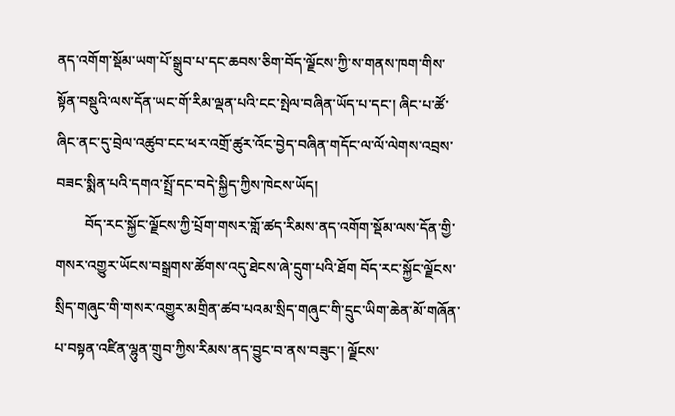ནད་འགོག་སྡོམ་ཡག་པོ་སྒྲུབ་པ་དང་ཆབས་ཅིག་བོད་ལྗོངས་ཀྱི་ས་གནས་ཁག་གིས་སྟོན་བསྡུའི་ལས་དོན་ཡང་གོ་རིམ་ལྡན་པའི་ངང་སྤེལ་བཞིན་ཡོད་པ་དང་། ཞིང་པ་ཚོ་ཞིང་ནང་དུ་བྲེལ་འཚུབ་ངང་ཕར་འགྲོ་ཚུར་འོང་བྱེད་བཞིན་གདོང་ལ་ལོ་ལེགས་འབྲས་བཟང་སྨིན་པའི་དགའ་སྤྲོ་དང་བདེ་སྐྱིད་ཀྱིས་ཁེངས་ཡོད།
        བོད་རང་སྐྱོང་ལྗོངས་ཀྱི་པྲོག་གསར་གློ་ཚད་རིམས་ནད་འགོག་སྡོམ་ལས་དོན་གྱི་གསར་འགྱུར་ཡོངས་བསྒྲགས་ཚོགས་འདུ་ཐེངས་ཞེ་དྲུག་པའི་ཐོག བོད་རང་སྐྱོང་ལྗོངས་སྲིད་གཞུང་གི་གསར་འགྱུར་མགྲིན་ཚབ་པའམ་སྲིད་གཞུང་གི་དྲུང་ཡིག་ཆེན་མོ་གཞོན་པ་བསྟན་འཛིན་ལྷུན་གྲུབ་ཀྱིས་རིམས་ནད་བྱུང་བ་ནས་བཟུང་། ལྗོངས་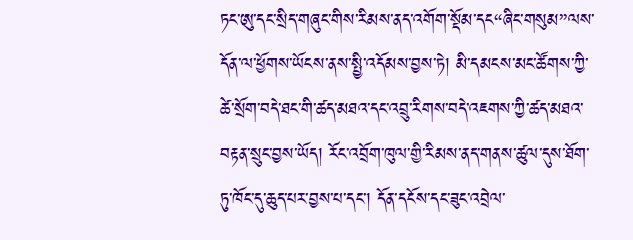ཏང་ཨུ་དང་སྲིད་གཞུང་གིས་རིམས་ནད་འགོག་སྡོམ་དང“ཞིང་གསུམ”ལས་དོན་ལ་ཕྱོགས་ཡོངས་ནས་སྤྱི་འདོམས་བྱས་ཏེ། མི་དམངས་མང་ཚོགས་ཀྱི་ཚེ་སྲོག་བདེ་ཐང་གི་ཚད་མཐའ་དང་འབྲུ་རིགས་བདེ་འཇགས་ཀྱི་ཚད་མཐའ་བརྟན་སྲུང་བྱས་ཡོད། རོང་འབྲོག་ཁུལ་གྱི་རིམས་ནད་གནས་ཚུལ་དུས་ཐོག་ཏུ་ཁོང་དུ་ཆུད་པར་བྱས་པ་དང་། དོན་དངོས་དང་ཟུང་འབྲེལ་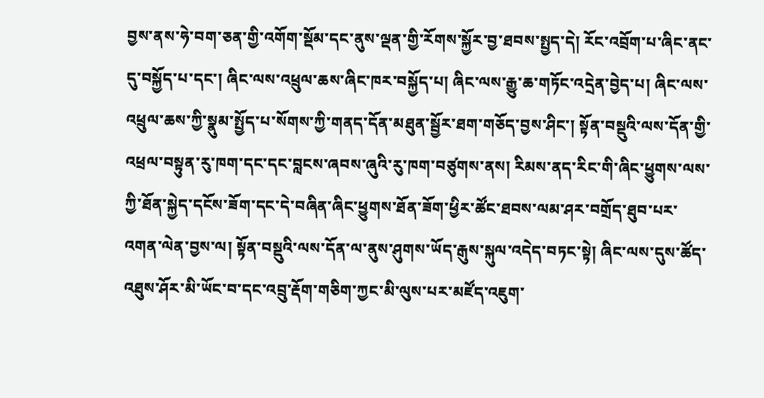བྱས་ནས་ཧེ་བག་ཅན་གྱི་འགོག་སྡོམ་དང་ནུས་ལྡན་གྱི་རོགས་སྐྱོར་བྱ་ཐབས་སྤྱད་དེ། རོང་འབྲོག་པ་ཞིང་ནང་དུ་བསྐྱོད་པ་དང་། ཞིང་ལས་འཕྲུལ་ཆས་ཞིང་ཁར་བསྐྱོད་པ། ཞིང་ལས་རྒྱུ་ཆ་གཏོང་འདྲེན་བྱེད་པ། ཞིང་ལས་འཕྲུལ་ཆས་ཀྱི་སྣུམ་སྤྱོད་པ་སོགས་ཀྱི་གནད་དོན་མཐུན་སྦྱོར་ཐག་གཅོད་བྱས་ཤིང་། སྟོན་བསྡུའི་ལས་དོན་གྱི་འཕྲལ་བསྟུན་རུ་ཁག་དང་དང་བླངས་ཞབས་ཞུའི་རུ་ཁག་བཙུགས་ནས། རིམས་ནད་རིང་གི་ཞིང་ཕྱུགས་ལས་ཀྱི་ཐོན་སྐྱེད་དངོས་ཟོག་དང་དེ་བཞིན་ཞིང་ཕྱུགས་ཐོན་ཟོག་ཕྱིར་ཚོང་ཐབས་ལམ་ཤར་བགྲོད་ཐུབ་པར་འགན་ལེན་བྱས་ལ། སྟོན་བསྡུའི་ལས་དོན་ལ་ནུས་ཤུགས་ཡོད་རྒུས་སྐུལ་འདེད་བཏང་སྟེ། ཞིང་ལས་དུས་ཚོད་འཐུས་ཤོར་མི་ཡོང་བ་དང་འབྲུ་རྡོག་གཅིག་ཀྱང་མི་ལུས་པར་མཛོད་འཇུག་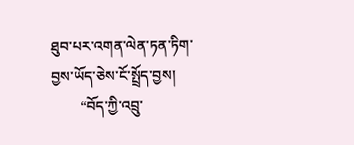ཐུབ་པར་འགན་ལེན་ཏན་ཏིག་བྱས་ཡོད་ཅེས་ངོ་སྤྲོད་བྱས།
        “བོད་ཀྱི་འབྲུ་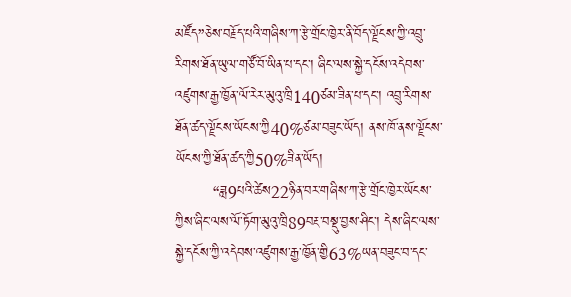མཛོད”ཅེས་བརྗོད་པའི་གཞིས་ཀ་རྩེ་གྲོང་ཁྱེར་ནི་བོད་ལྗོངས་ཀྱི་འབྲུ་རིགས་ཐོན་ཡུལ་གཙོ་བོ་ཡིན་པ་དང་། ཞིང་ལས་སྐྱེ་དངོས་འདེབས་འཛུགས་རྒྱ་ཁྱོན་ལོ་རེར་མུའུ་ཁྲི140ཙམ་ཟིན་པ་དང་། འབྲུ་རིགས་ཐོན་ཚད་ལྗོངས་ཡོངས་ཀྱི40%ཙམ་བཟུང་ཡོད། ནས་ཁོ་ནས་ལྗོངས་ཡོངས་ཀྱི་ཐོན་ཚད་ཀྱི50%ཟིན་ཡོད།
        “ཟླ9པའི་ཚེས22ཉིན་བར་གཞིས་ཀ་རྩེ་གྲོང་ཁྱེར་ཡོངས་ཀྱིས་ཞིང་ལས་ལོ་ཏོག་མུའུ་ཁྲི89བརྔ་བསྡུ་བྱས་ཤིང་། དེས་ཞིང་ལས་སྐྱེ་དངོས་ཀྱི་འདེབས་འཛུགས་རྒྱ་ཁྱོན་གྱི63%ཡན་བཟུང་བ་དང་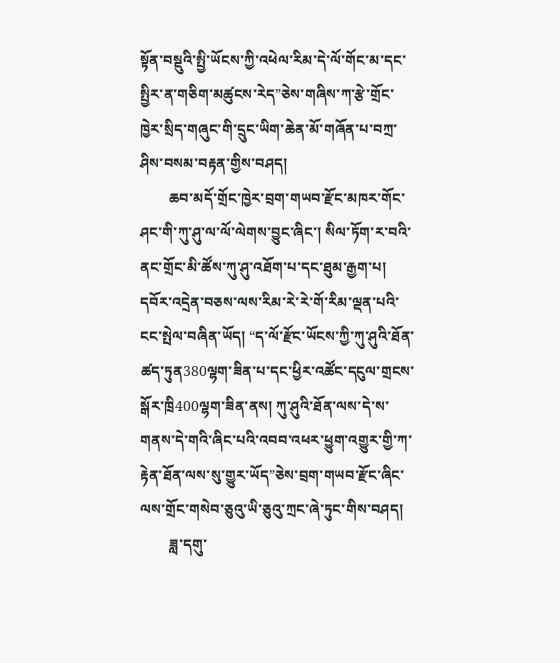སྟོན་བསྡུའི་སྤྱི་ཡོངས་ཀྱི་འཕེལ་རིམ་དེ་ལོ་གོང་མ་དང་སྤྱིར་ན་གཅིག་མཚུངས་རེད”ཅེས་གཞིས་ཀ་རྩེ་གྲོང་ཁྱེར་སྲིད་གཞུང་གི་དྲུང་ཡིག་ཆེན་མོ་གཞོན་པ་བཀྲ་ཤིས་བསམ་བརྟན་གྱིས་བཤད།
        ཆབ་མདོ་གྲོང་ཁྱེར་བྲག་གཡབ་རྫོང་མཁར་གོང་ཤང་གི་ཀུ་ཤུ་ལ་ལོ་ལེགས་བྱུང་ཞིང་། སིལ་ཏོག་ར་བའི་ནང་གྲོང་མི་ཚོས་ཀུ་ཤུ་འཐོག་པ་དང་ཐུམ་རྒྱག་པ། དབོར་འདྲེན་བཅས་ལས་རིམ་རེ་རེ་གོ་རིམ་ལྡན་པའི་ངང་སྤེལ་བཞིན་ཡོད། “ད་ལོ་རྫོང་ཡོངས་ཀྱི་ཀུ་ཤུའི་ཐོན་ཚད་ཏུན380ལྷག་ཟིན་པ་དང་ཕྱིར་འཚོང་དངུལ་གྲངས་སྒོར་ཁྲི400ལྷག་ཟིན་ནས། ཀུ་ཤུའི་ཐོན་ལས་དེ་ས་གནས་དེ་གའི་ཞིང་པའི་འབབ་འཕར་ཕྱུག་འགྱུར་གྱི་ཀ་རྟེན་ཐོན་ལས་སུ་གྱུར་ཡོད”ཅེས་བྲག་གཡབ་རྫོང་ཞིང་ལས་གྲོང་གསེབ་ཅུའུ་ཡི་ཅུའུ་ཀྲང་ཞེ་ཏུང་གིས་བཤད།
        ཟླ་དགུ་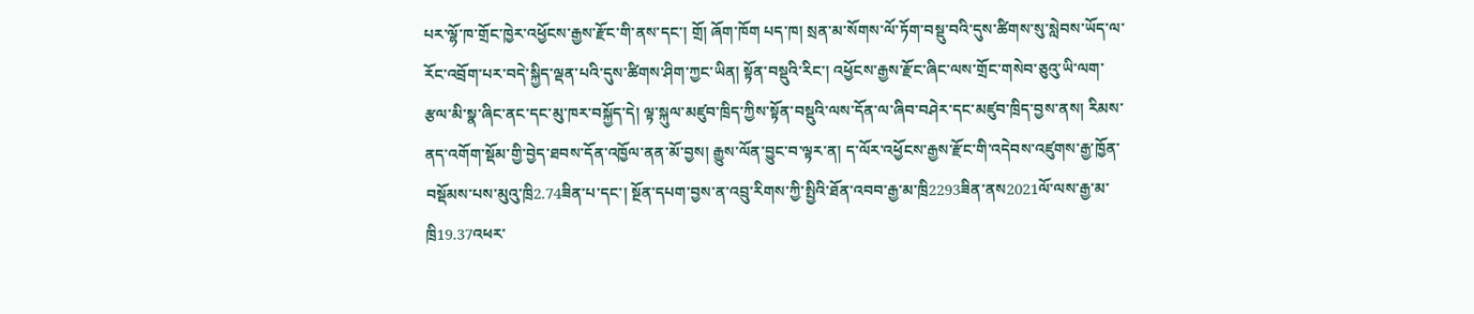པར་ལྷོ་ཁ་གྲོང་ཁྱེར་འཕྱོངས་རྒྱས་རྫོང་གི་ནས་དང་། གྲོ། ཞོག་ཁོག པད་ཁ། སྲན་མ་སོགས་ལོ་ཏོག་བསྡུ་བའི་དུས་ཚིགས་སུ་སླེབས་ཡོད་ལ་རོང་འབྲོག་པར་བདེ་སྐྱིད་ལྡན་པའི་དུས་ཚིགས་ཤིག་ཀྱང་ཡིན། སྟོན་བསྡུའི་རིང་། འཕྱོངས་རྒྱས་རྫོང་ཞིང་ལས་གྲོང་གསེབ་ཅུའུ་ཡི་ལག་རྩལ་མི་སྣ་ཞིང་ནང་དང་མུ་ཁར་བསྐྱོད་དེ། ལྟ་སྐུལ་མཛུབ་ཁྲིད་ཀྱིས་སྟོན་བསྡུའི་ལས་དོན་ལ་ཞིབ་བཤེར་དང་མཛུབ་ཁྲིད་བྱས་ནས། རིམས་ནད་འགོག་སྡོམ་གྱི་བྱེད་ཐབས་དོན་འཁྱོལ་ནན་མོ་བྱས། རྒྱུས་ལོན་བྱུང་བ་ལྟར་ན། ད་ལོར་འཕྱོངས་རྒྱས་རྫོང་གི་འདེབས་འཛུགས་རྒྱ་ཁྱོན་བསྡོམས་པས་མུའུ་ཁྲི2.74ཟིན་པ་དང་། སྔོན་དཔག་བྱས་ན་འབྲུ་རིགས་ཀྱི་སྤྱིའི་ཐོན་འབབ་རྒྱ་མ་ཁྲི2293ཟིན་ནས2021ལོ་ལས་རྒྱ་མ་ཁྲི19.37འཕར་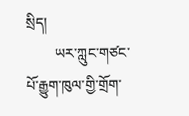སྲིད།
        ཡར་ཀླུང་གཙང་པོ་རྒྱུག་ཁུལ་གྱི་གྲོག་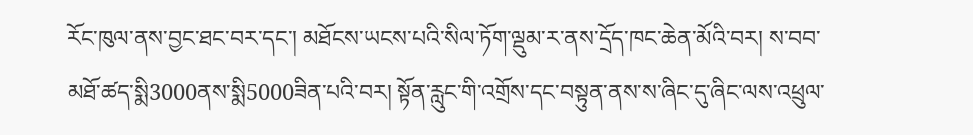རོང་ཁུལ་ནས་བྱང་ཐང་བར་དང་། མཐོངས་ཡངས་པའི་སིལ་ཏོག་ལྡུམ་ར་ནས་དྲོད་ཁང་ཆེན་མོའི་བར། ས་བབ་མཐོ་ཚད་སྨི3000ནས་སྨི5000ཟིན་པའི་བར། སྟོན་རླུང་གི་འགྲོས་དང་བསྟུན་ནས་ས་ཞིང་དུ་ཞིང་ལས་འཕྲུལ་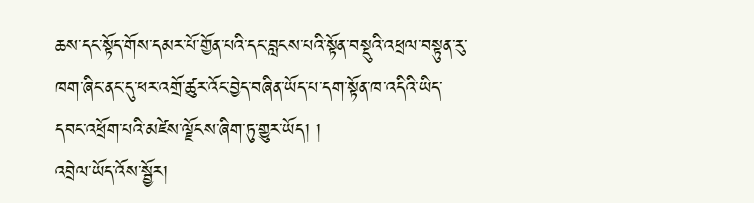ཆས་དང་སྟོད་གོས་དམར་པོ་གྱོན་པའི་དང་བླངས་པའི་སྟོན་བསྡུའི་འཕྲལ་བསྟུན་རུ་ཁག་ཞིང་ནང་དུ་ཕར་འགྲོ་ཚུར་འོང་བྱེད་བཞིན་ཡོད་པ་དག་སྟོན་ཁ་འདིའི་ཡིད་དབང་འཕྲོག་པའི་མཛེས་ལྗོངས་ཞིག་ཏུ་གྱུར་ཡོད། །
འབྲེལ་ཡོད་འོས་སྦྱོར།